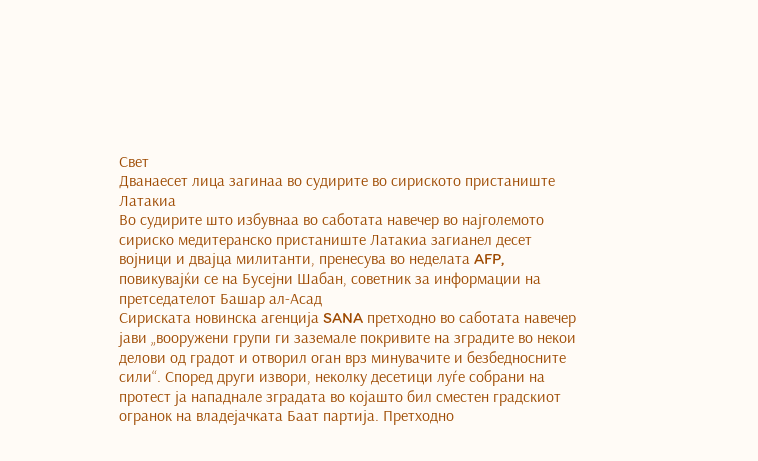Свет
Дванаесет лица загинаа во судирите во сириското пристаниште Латакиа
Во судирите што избувнаа во саботата навечер во најголемото сириско медитеранско пристаниште Латакиа загианел десет војници и двајца милитанти, пренесува во неделата AFP, повикувајќи се на Бусејни Шабан, советник за информации на претседателот Башар ал-Асад
Сириската новинска агенција SANA претходно во саботата навечер јави „вооружени групи ги заземале покривите на зградите во некои делови од градот и отворил оган врз минувачите и безбедносните сили“. Според други извори, неколку десетици луѓе собрани на протест ја нападнале зградата во којашто бил сместен градскиот огранок на владејачката Баат партија. Претходно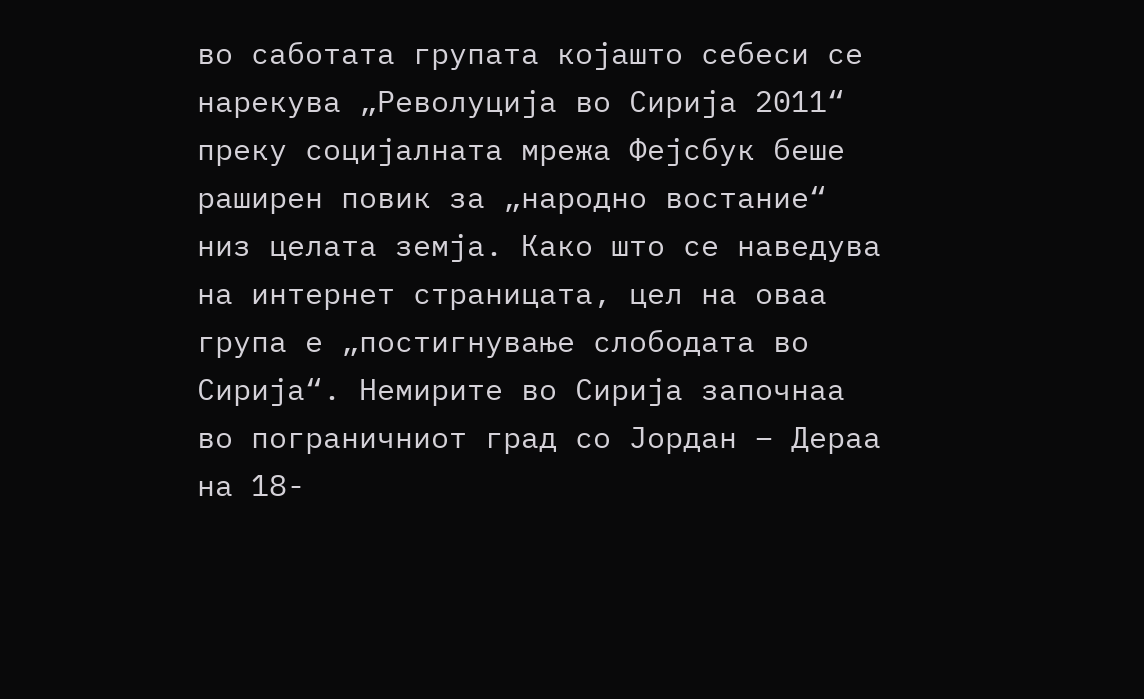во саботата групата којашто себеси се нарекува „Револуција во Сирија 2011“ преку социјалната мрежа Фејсбук беше раширен повик за „народно востание“ низ целата земја. Како што се наведува на интернет страницата, цел на оваа група е „постигнување слободата во Сирија“. Немирите во Сирија започнаа во пограничниот град со Јордан – Дераа на 18-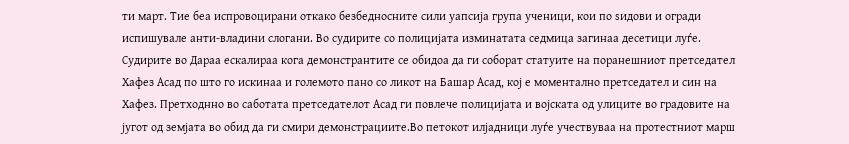ти март. Тие беа испровоцирани откако безбедносните сили уапсија група ученици, кои по ѕидови и огради испишувале анти-владини слогани. Во судирите со полицијата изминатата седмица загинаа десетици луѓе. Судирите во Дараа ескалираа кога демонстрантите се обидоа да ги соборат статуите на поранешниот претседател Хафез Асад по што го искинаа и големото пано со ликот на Башар Асад, кој е моментално претседател и син на Хафез. Претходнно во саботата претседателот Асад ги повлече полицијата и војската од улиците во градовите на југот од земјата во обид да ги смири демонстрациите.Во петокот илјадници луѓе учествуваа на протестниот марш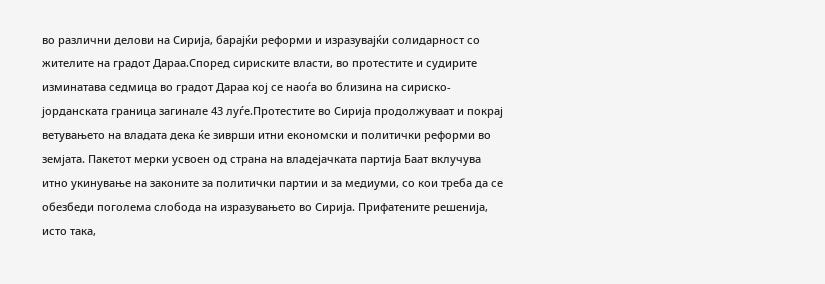во различни делови на Сирија, барајќи реформи и изразувајќи солидарност со жителите на градот Дараа.Според сириските власти, во протестите и судирите изминатава седмица во градот Дараа кој се наоѓа во близина на сириско-јорданската граница загинале 43 луѓе.Протестите во Сирија продолжуваат и покрај ветувањето на владата дека ќе зиврши итни економски и политички реформи во земјата. Пакетот мерки усвоен од страна на владејачката партија Баат вклучува итно укинување на законите за политички партии и за медиуми, со кои треба да се обезбеди поголема слобода на изразувањето во Сирија. Прифатените решенија, исто така,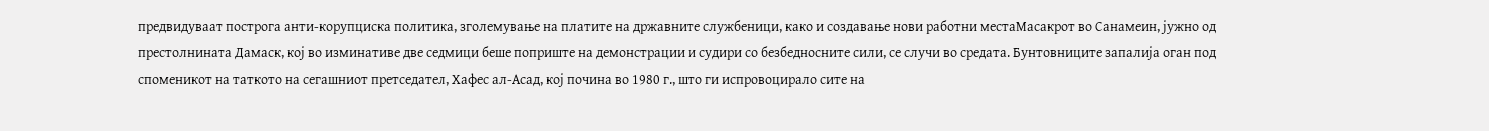предвидуваат построга анти-корупциска политика, зголемување на платите на државните службеници, како и создавање нови работни местаМасакрот во Санамеин, јужно од престолнината Дамаск, кој во изминативе две седмици беше поприште на демонстрации и судири со безбедносните сили, се случи во средата. Бунтовниците запалија оган под споменикот на таткото на сегашниот претседател, Хафес ал-Асад, кој почина во 1980 г., што ги испровоцирало сите на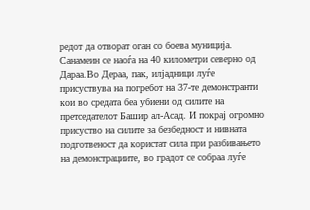редот да отворат оган со боева муниција. Санамеин се наоѓа на 40 километри северно од Дараа.Во Дераа, пак, илјадници луѓе присуствува на погребот на 37-те демонстранти кои во средата беа убиени од силите на претседателот Башир ал-Асад. И покрај огромно присуство на силите за безбедност и нивната подготвеност да користат сила при разбивањето на демонстрациите, во градот се собраа луѓе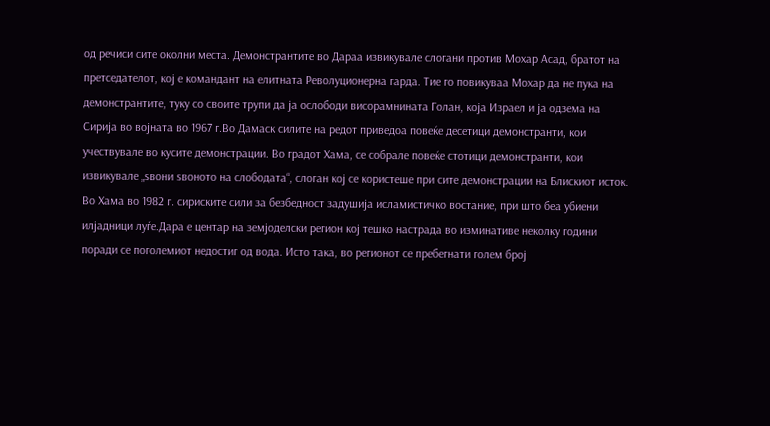од речиси сите околни места. Демонстрантите во Дараа извикувале слогани против Мохар Асад, братот на претседателот, кој е командант на елитната Револуционерна гарда. Тие го повикуваа Мохар да не пука на демонстрантите, туку со своите трупи да ја ослободи висорамнината Голан, која Израел и ја одзема на Сирија во војната во 1967 г.Во Дамаск силите на редот приведоа повеќе десетици демонстранти, кои учествувале во кусите демонстрации. Во градот Хама, се собрале повеќе стотици демонстранти, кои извикувале „ѕвони ѕвоното на слободата“, слоган кој се користеше при сите демонстрации на Блискиот исток. Во Хама во 1982 г. сириските сили за безбедност задушија исламистичко востание, при што беа убиени илјадници луѓе.Дара е центар на земјоделски регион кој тешко настрада во изминативе неколку години поради се поголемиот недостиг од вода. Исто така, во регионот се пребегнати голем број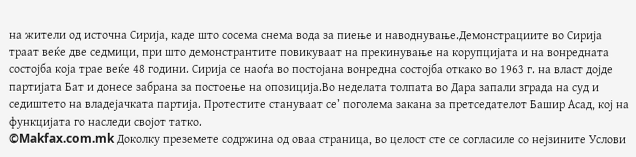на жители од источна Сирија, каде што сосема снема вода за пиење и наводнување.Демонстрациите во Сирија траат веќе две седмици, при што демонстрантите повикуваат на прекинување на корупцијата и на вонредната состојба која трае веќе 48 години. Сирија се наоѓа во постојана вонредна состојба откако во 1963 г. на власт дојде партијата Бат и донесе забрана за постоење на опозиција.Во неделата толпата во Дара запали зграда на суд и седиштето на владејачката партија. Протестите стануваат се’ поголема закана за претседателот Башир Асад, кој на функцијата го наследи својот татко.
©Makfax.com.mk Доколку преземете содржина од оваа страница, во целост сте се согласиле со нејзините Услови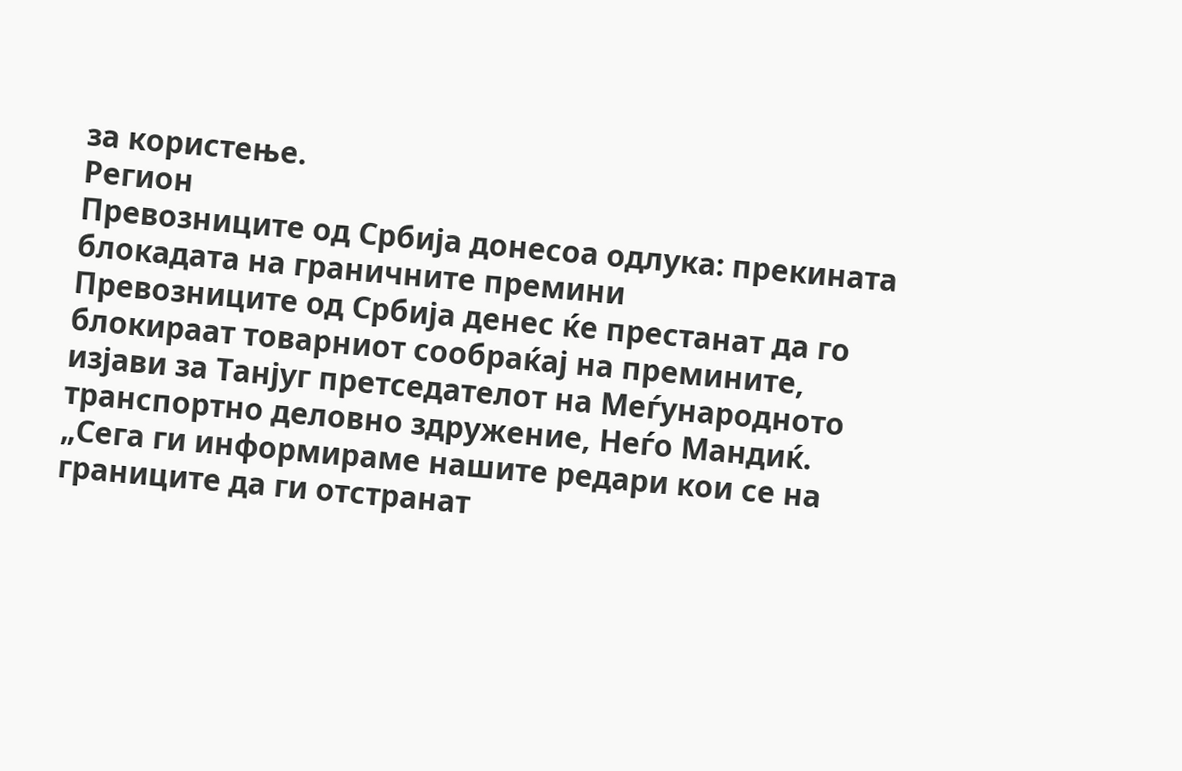за користење.
Регион
Превозниците од Србија донесоа одлука: прекината блокадата на граничните премини
Превозниците од Србија денес ќе престанат да го блокираат товарниот сообраќај на премините, изјави за Танјуг претседателот на Меѓународното транспортно деловно здружение, Неѓо Мандиќ.
„Сега ги информираме нашите редари кои се на границите да ги отстранат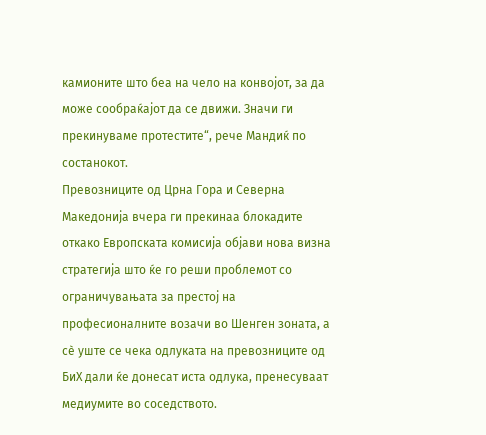камионите што беа на чело на конвојот, за да може сообраќајот да се движи. Значи ги прекинуваме протестите“, рече Мандиќ по состанокот.
Превозниците од Црна Гора и Северна Македонија вчера ги прекинаа блокадите откако Европската комисија објави нова визна стратегија што ќе го реши проблемот со ограничувањата за престој на професионалните возачи во Шенген зоната, а сè уште се чека одлуката на превозниците од БиХ дали ќе донесат иста одлука, пренесуваат медиумите во соседството.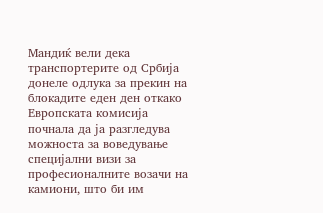Мандиќ вели дека транспортерите од Србија донеле одлука за прекин на блокадите еден ден откако Европската комисија почнала да ја разгледува можноста за воведување специјални визи за професионалните возачи на камиони, што би им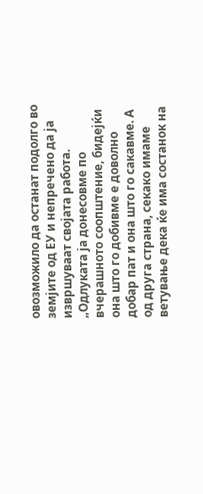овозможило да останат подолго во земјите од ЕУ и непречено да ја извршуваат својата работа.
„Одлуката ја донесовме по вчерашното соопштение, бидејќи она што го добивме е доволно добар пат и она што го сакавме. А од друга страна, секако имаме ветување дека ќе има состанок на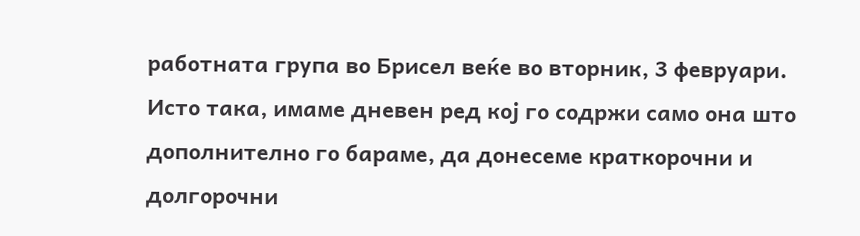работната група во Брисел веќе во вторник, 3 февруари. Исто така, имаме дневен ред кој го содржи само она што дополнително го бараме, да донесеме краткорочни и долгорочни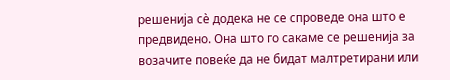решенија сè додека не се спроведе она што е предвидено. Она што го сакаме се решенија за возачите повеќе да не бидат малтретирани или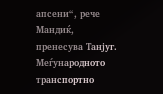апсени“, рече Мандиќ, пренесува Танјуг.
Меѓународното транспортно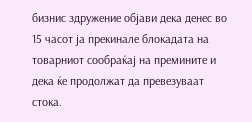бизнис здружение објави дека денес во 15 часот ја прекинале блокадата на товарниот сообраќај на премините и дека ќе продолжат да превезуваат стока.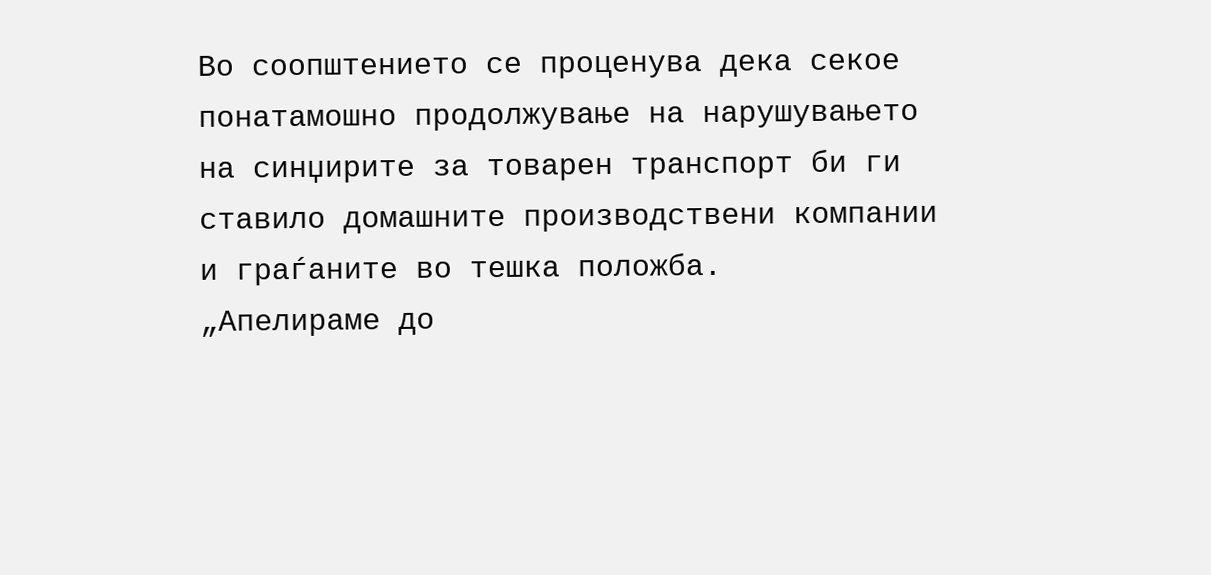Во соопштението се проценува дека секое понатамошно продолжување на нарушувањето на синџирите за товарен транспорт би ги ставило домашните производствени компании и граѓаните во тешка положба.
„Апелираме до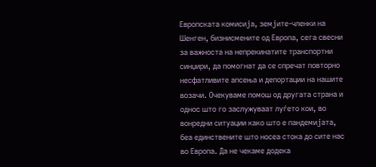Европската комисија, земјите-членки на Шенген, бизнисмените од Европа, сега свесни за важноста на непрекинатите транспортни синџири, да помогнат да се спречат повторно несфатливите апсења и депортации на нашите возачи. Очекуваме помош од другата страна и однос што го заслужуваат луѓето кои, во вонредни ситуации како што е пандемијата, беа единствените што носеа стока до сите нас во Европа. Да не чекаме додека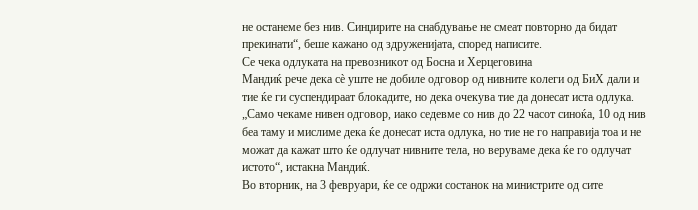не останеме без нив. Синџирите на снабдување не смеат повторно да бидат прекинати“, беше кажано од здруженијата, според написите.
Се чека одлуката на превозникот од Босна и Херцеговина
Мандиќ рече дека сè уште не добиле одговор од нивните колеги од БиХ дали и тие ќе ги суспендираат блокадите, но дека очекува тие да донесат иста одлука.
„Само чекаме нивен одговор, иако седевме со нив до 22 часот синоќа, 10 од нив беа таму и мислиме дека ќе донесат иста одлука, но тие не го направија тоа и не можат да кажат што ќе одлучат нивните тела, но веруваме дека ќе го одлучат истото“, истакна Мандиќ.
Во вторник, на 3 февруари, ќе се одржи состанок на министрите од сите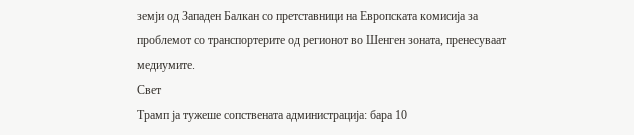земји од Западен Балкан со претставници на Европската комисија за проблемот со транспортерите од регионот во Шенген зоната, пренесуваат медиумите.
Свет
Трамп ја тужеше сопствената администрација: бара 10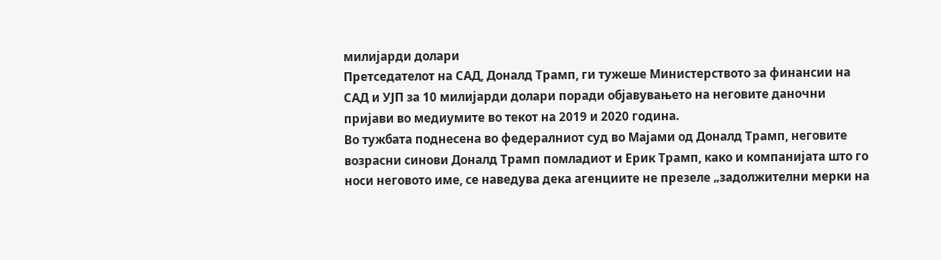милијарди долари
Претседателот на САД, Доналд Трамп, ги тужеше Министерството за финансии на САД и УЈП за 10 милијарди долари поради објавувањето на неговите даночни пријави во медиумите во текот на 2019 и 2020 година.
Во тужбата поднесена во федералниот суд во Мајами од Доналд Трамп, неговите возрасни синови Доналд Трамп помладиот и Ерик Трамп, како и компанијата што го носи неговото име, се наведува дека агенциите не презеле „задолжителни мерки на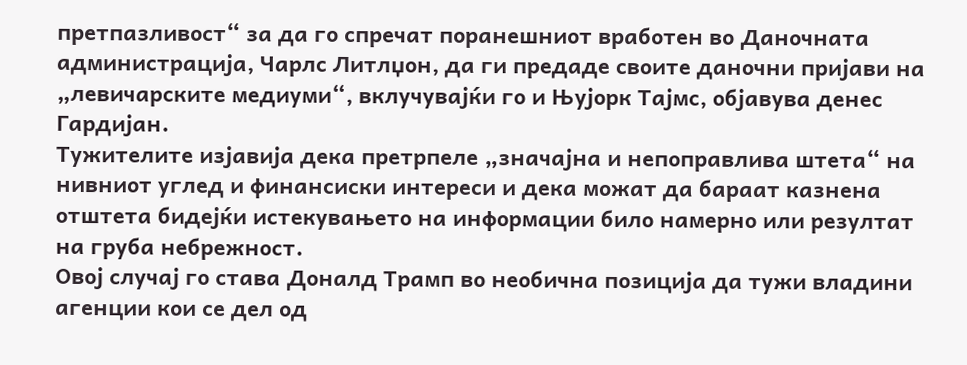претпазливост“ за да го спречат поранешниот вработен во Даночната администрација, Чарлс Литлџон, да ги предаде своите даночни пријави на „левичарските медиуми“, вклучувајќи го и Њујорк Тајмс, објавува денес Гардијан.
Тужителите изјавија дека претрпеле „значајна и непоправлива штета“ на нивниот углед и финансиски интереси и дека можат да бараат казнена отштета бидејќи истекувањето на информации било намерно или резултат на груба небрежност.
Овој случај го става Доналд Трамп во необична позиција да тужи владини агенции кои се дел од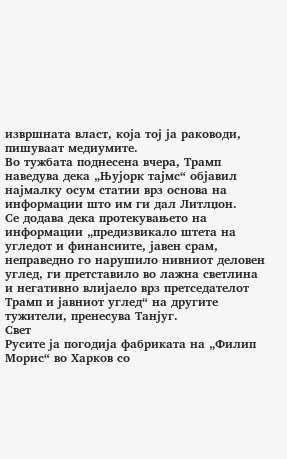извршната власт, која тој ја раководи, пишуваат медиумите.
Во тужбата поднесена вчера, Трамп наведува дека „Њујорк тајмс“ објавил најмалку осум статии врз основа на информации што им ги дал Литлџон.
Се додава дека протекувањето на информации „предизвикало штета на угледот и финансиите, јавен срам, неправедно го нарушило нивниот деловен углед, ги претставило во лажна светлина и негативно влијаело врз претседателот Трамп и јавниот углед“ на другите тужители, пренесува Танјуг.
Свет
Русите ја погодија фабриката на „Филип Морис“ во Харков со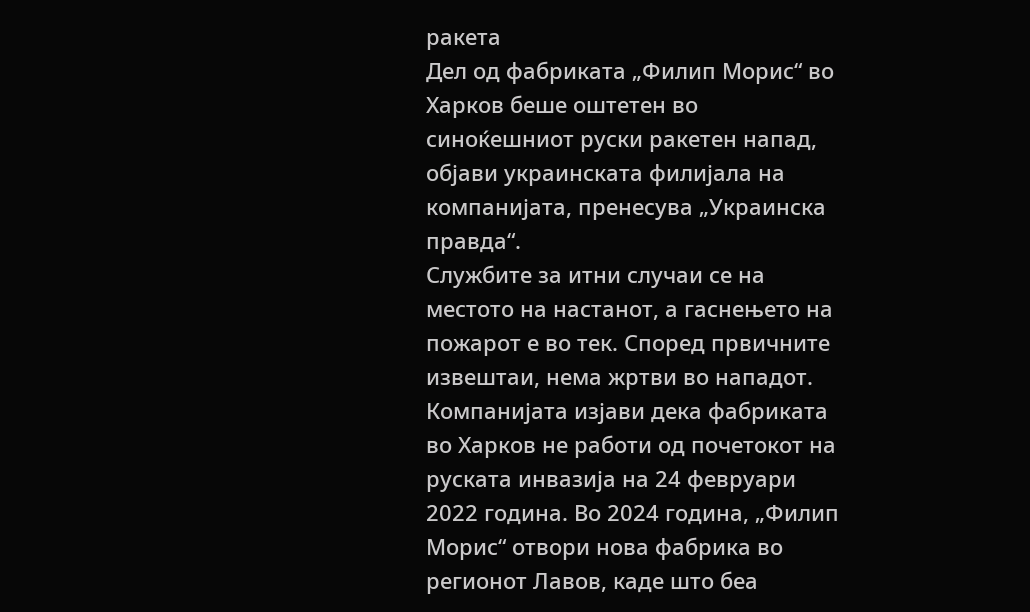ракета
Дел од фабриката „Филип Морис“ во Харков беше оштетен во синоќешниот руски ракетен напад, објави украинската филијала на компанијата, пренесува „Украинска правда“.
Службите за итни случаи се на местото на настанот, а гаснењето на пожарот е во тек. Според првичните извештаи, нема жртви во нападот.
Компанијата изјави дека фабриката во Харков не работи од почетокот на руската инвазија на 24 февруари 2022 година. Во 2024 година, „Филип Морис“ отвори нова фабрика во регионот Лавов, каде што беа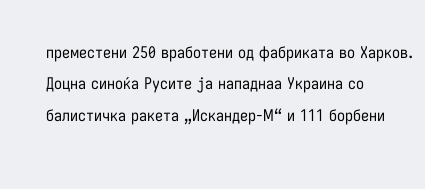преместени 250 вработени од фабриката во Харков.
Доцна синоќа Русите ја нападнаа Украина со балистичка ракета „Искандер-М“ и 111 борбени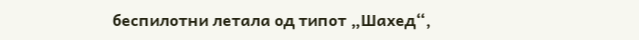беспилотни летала од типот „Шахед“,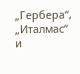„Гербера“, „Италмас“ и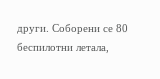други. Соборени се 80 беспилотни летала,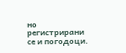но регистрирани се и погодоци.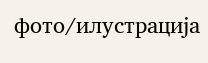фото/илустрација